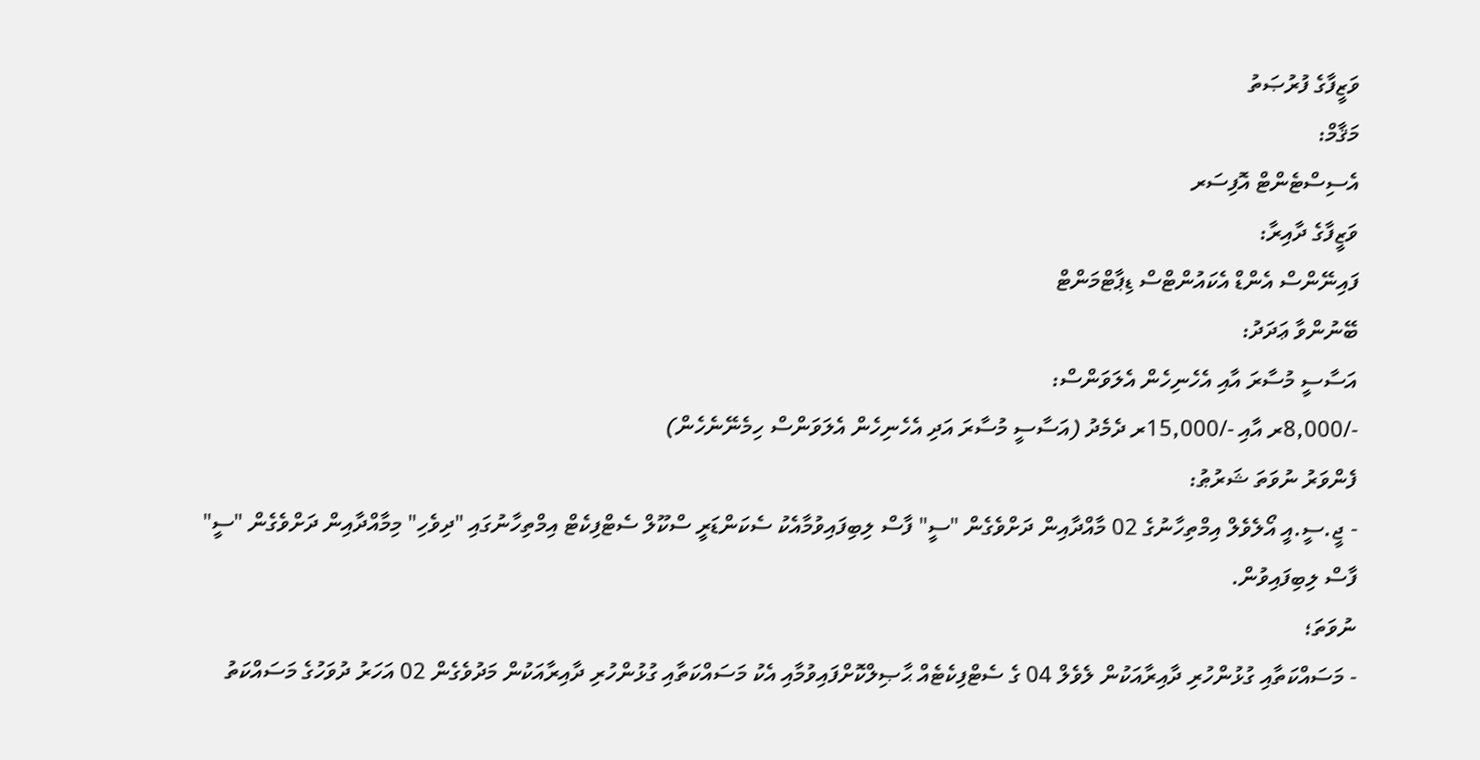ވަޒީފާގެ ފުރުޞަތު
މަޤާމް:
އެސިސްޓެންޓް އޮފިސަރ
ވަޒީފާގެ ދާއިރާ:
ފައިނޭންސް އެންޑް އެކައުންޓްސް ޑިޕާޓްމަންޓް
ބޭނުންވާ ޢަދަދު:
އަސާސީ މުސާރަ އާއި އެހެނިހެން އެލަވަންސް:
-/8,000ރ އާއި -/15,000ރ ދެމެދު (އަސާސީ މުސާރަ އަދި އެހެނިހެން އެލަވަންސް ހިމެނޭނެހެން)
ފެންވަރު ނުވަތަ ޝަރުޠު:
- ޖީ.ސީ.އީ އޯލެވެލް އިމްތިހާނުގެ 02 މާއްދާއިން ދަށްވެގެން "ސީ" ފާސް ލިބިފައިވުމާއެކު ސެކަންޑަރީ ސްކޫލް ސެޓްފިކެޓް އިމްތިހާނުގައި "ދިވެހި" މިމާއްދާއިން ދަށްވެގެން "ސީ" ފާސް ލިބިފައިވުން.
ނުވަތަ؛
- މަސައްކަތާއި ގުޅުންހުރި ދާއިރާއަކުން ލެވެލް 04 ގެ ސެޓްފިކެޓެއް ޙާޞިލްކޮށްފައިވުމާއި އެކު މަސައްކަތާއި ގުޅުންހުރި ދާއިރާއަކުން މަދުވެގެން 02 އަހަރު ދުވަހުގެ މަސައްކަތު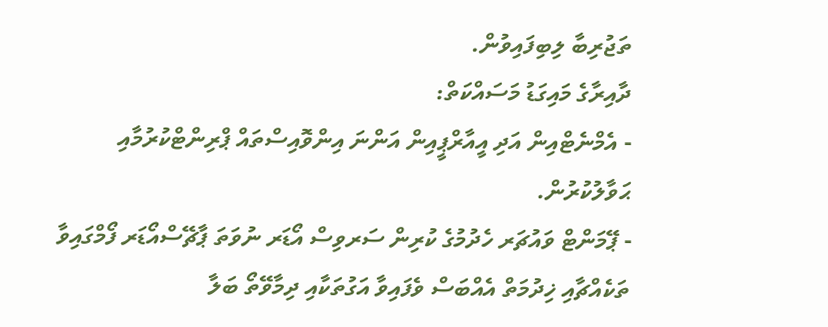ތަޖުރިބާ ލިބިފައިވުން.
ދާއިރާގެ މައިގަޑު މަސައްކަތް:
- އެމްނެޓްއިން އަދި އީއާރްޕީއިން އަންނަ އިންވޮއިސްތައް ޕްރިންޓްކުރުމާއި ޙަވާލުކުރުން.
- ޕޭމަންޓް ވައުޗަރ ހެދުމުގެ ކުރިން ސަރވިސް އޯޑަރ ނުވަތަ ޕާޗޭސްއޯޑަރ ފޯމްގައިވާ ތަކެއްޗާއި ޚިދުމަތް އެއްބަސް ވެފައިވާ އަގުތަކާއި ދިމާވޭތޯ ބަލާ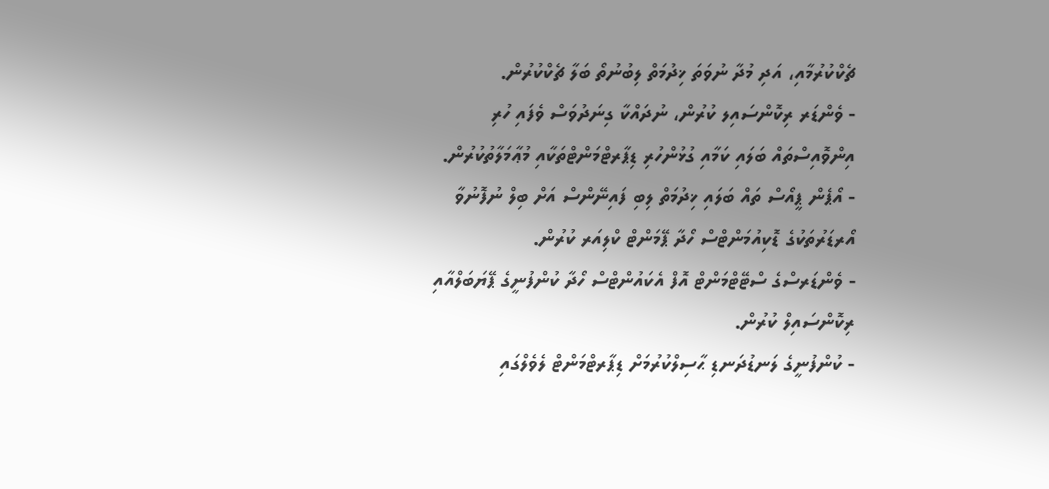ޗެކްކުރުމާއި، އަދި މުދާ ނުވަތަ ޚިދުމަތް ލިބުނުތޯ ބަލާ ޗެކްކުރުން.
- ވެންޑަރ ރިކޮންސައިލ ކުރުން، ނުދައްކާ ގިނަދުވަސް ވެފައި ހުރި އިންވޮއިސްތައް ބަލައި ކަމާއި ގުޅުންހުރި ޑިޕާރޓްމަންޓްތަކާއި މުޢާމަލާތުކުރުން.
- އޯޕެން ޕީއޯސް ތައް ބަލައި ޚިދުމަތް ލިބި ފައިނޭންސް އަށް ބިލް ނުފޮނުވާ އޯރޑަރުތަކުގެ ޑޮކިއުމަންޓްސް ހޯދާ ޕޭމަންޓް ކްލިއަރ ކުރުން.
- ވެންޑަރސްގެ ސްޓޭޓްމަންޓް އޮފް އެކައުންޓްސް ހޯދާ ކުންފުނީގެ ޕޭޔަބަލްއާއި ރިކޮންސައިލް ކުރުން.
- ކުންފުނީގެ ލަނޑުދަނޑި ޙާސިލްކުރުމަށް ޑިޕާރޓްމަންޓް ލެވެލްގައި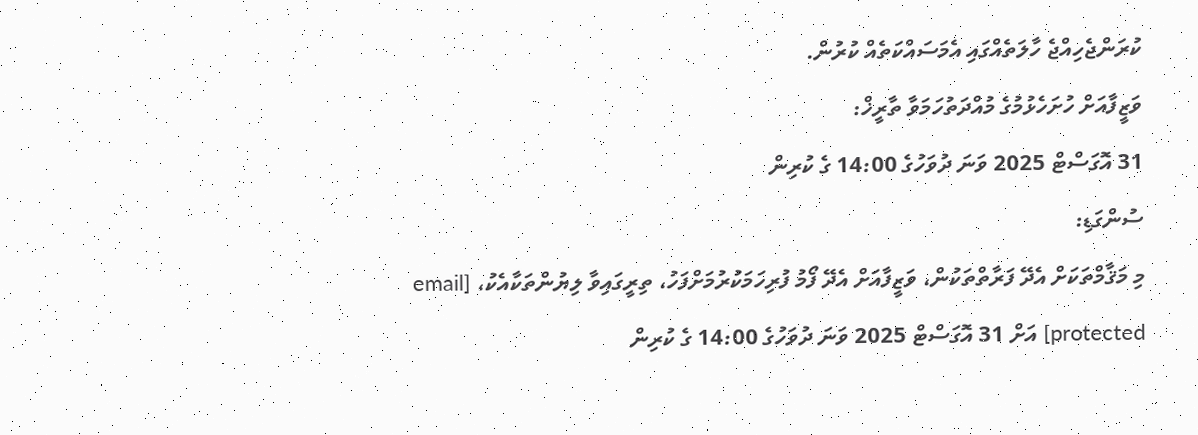ކުރަންޖެހިއްޖެ ހާލަތެއްގައި އެމަސައްކަތެއް ކުރުން.
ވަޒީފާއަށް ހުށަހެޅުމުގެ މުއްދަތުހަމަވާ ތާރީޚް:
31 އޮގަސްޓް 2025 ވަނަ ދުވަހުގެ 14:00 ގެ ކުރިން
ސުންގަޑި:
މި މަޤާމްތަކަށް އެދޭ ފަރާތްތަކުން، ވަޒީފާއަށް އެދޭ ފޯމު ފުރިހަމަކުރުމަށްފަހު، ތިރީގައިވާ ލިޔުންތަކާއެކު، [email protected] އަށް 31 އޮގަސްޓް 2025 ވަނަ ދުވަހުގެ 14:00 ގެ ކުރިން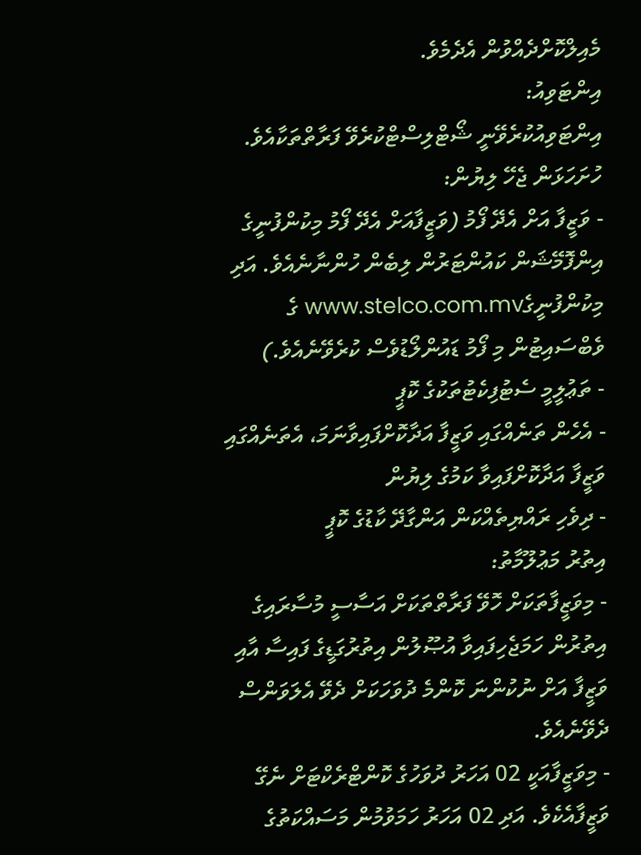މެއިލްކޮށްދެއްވުން އެދެމެވެ.
އިންޓަވިއު:
އިންޓަވިއުކުރެވޭނީ ޝޯޓްލިސްޓްކުރެވޭ ފަރާތްތަކާއެވެ.
ހުށަހަޅަން ޖެހޭ ލިޔުން:
- ވަޒީފާ އަށް އެދޭ ފޯމު (ވަޒީފާއަށް އެދޭ ފޯމު މިކުންފުނީގެ އިންފޮމޭޝަން ކައުންޓަރުން ލިބެން ހުންނާނެއެވެ. އަދި މިކުންފުނީގެwww.stelco.com.mv ގެ ވެބްސައިޓުން މި ފޯމު ޑައުންލޯޑުވެސް ކުރެވޭނެއެވެ.)
- ތަޢުލީމީ ސެޓުފިކެޓުތަކުގެ ކޮޕީ
- އެހެން ތަނެއްގައި ވަޒީފާ އަދާކޮށްފައިވާނަމަ، އެތަނެއްގައި ވަޒީފާ އަދާކޮށްފައިވާ ކަމުގެ ލިޔުން
- ދިވެހި ރައްޔިތެއްކަން އަންގާދޭ ކާޑުގެ ކޮޕީ
އިތުރު މަޢުލޫމާތު:
- މިވަޒީފާތަކަށް ހޮވޭ ފަރާތްތަކަށް އަސާސީ މުސާރައިގެ އިތުރުން ހަމަޖެހިފައިވާ އުޞޫލުން އިތުރުގަޑީގެ ފައިސާ އާއި ވަޒީފާ އަށް ނުކުންނަ ކޮންމެ ދުވަހަކަށް ދެވޭ އެލަވަންސް ދެވޭނެއެވެ.
- މިވަޒީފާއަކީ 02 އަހަރު ދުވަހުގެ ކޮންޓްރެކްޓަށް ނެގޭ ވަޒީފާއެކެވެ. އަދި 02 އަހަރު ހަމަވުމުން މަސައްކަތުގެ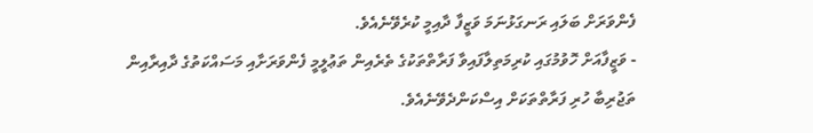ފެންވަރަށް ބަލައި ރަނގަޅުނަމަ ވަޒީފާ ދާއިމީ ކުރެވޭނެއެވެ.
- ވަޒީފާއަށް ހޮވުމުގައި ކުރިމަތިލާފައިވާ ފަރާތްތަކުގެ ތެރެއިން ތަޢުލީމީ ފެންވަރަށާއި މަސައްކަތުގެ ދާއިރާއިން ތަޖުރިބާ ހުރި ފަރާތްތަކަށް އިސްކަންދެވޭނެއެވެ.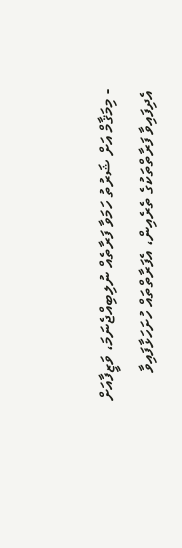- މިމަޤާމް އަށް ޝަރުތު ހަމަވާ ފަރާތެއް ނުލިބިއްޖެނަމަ، ވަޒީފާއަށް އެދިފައިވާ ފަރާތްތަކުގެ ތެރެއިން، އެފަރާތްތައް ހުށަހަޅާފައިވާ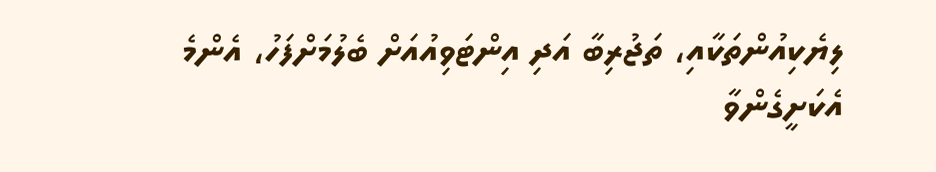ލިޔެކިއުންތަކާއި، ތަޖުރިބާ އަދި އިންޓަވިއުއަށް ބެލުމަށްފަހު، އެންމެ އެކަށީގެންވާ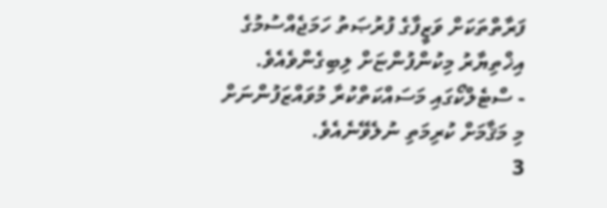ފަރާތްތަކަށް ވަޒީފާގެ ފުރުޞަތު ހަމަޖެއްސުމުގެ އިޚްތިޔާރު މިކުންފުންޏަށް ލިބިގެންވެއެވެ.
- ސްޓެލްކޯގައި މަސައްކަތްކުރާ މުވައްޒަފުންނަށް މި މަޤާމަށް ކުރިމަތި ނުލެވޭނެއެވެ.
3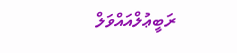ރަބީޢުލްއައްވަލް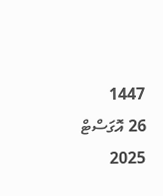1447
26 އޮގަސްޓް 2025